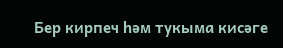Бер кирпеч һәм тукыма кисәге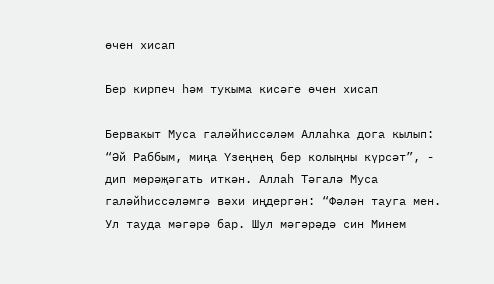өчен хисап

Бер кирпеч һәм тукыма кисәге өчен хисап

Бервакыт Муса галәйһиссәләм Аллаһка дога кылып: “Әй Раббым, миңа Үзеңнең бер колыңны күрсәт”, - дип мөрәҗәгать иткән. Аллаһ Тәгалә Муса галәйһиссәләмгә вәхи иңдергән: “Фәлән тауга мен. Ул тауда мәгәрә бар. Шул мәгәрәдә син Минем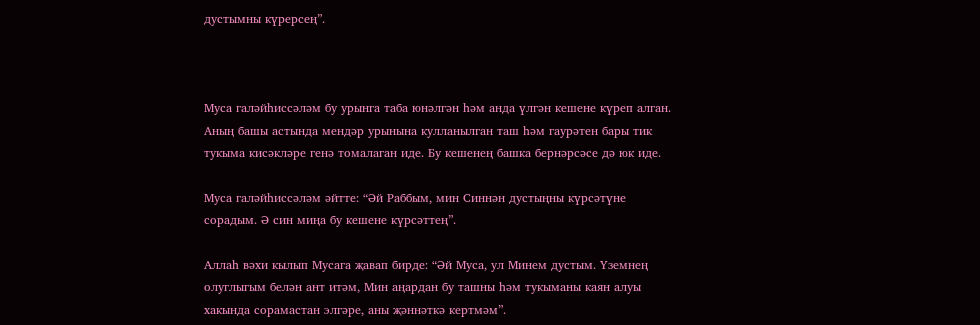дустымны күрерсең”.



Муса галәйһиссәләм бу урынга таба юнәлгән һәм анда үлгән кешене күреп алган. Аның башы астында мендәр урынына кулланылган таш һәм гаурәтен бары тик тукыма кисәкләре генә томалаган иде. Бу кешенең башка бернәрсәсе дә юк иде.

Муса галәйһиссәләм әйтте: “Әй Раббым, мин Синнән дустыңны күрсәтүне сорадым. Ә син миңа бу кешене күрсәттең”.

Аллаһ вәхи кылып Мусага җавап бирде: “Әй Муса, ул Минем дустым. Үземнең олуглыгым белән ант итәм, Мин аңардан бу ташны һәм тукыманы каян алуы хакында сорамастан элгәре, аны җәннәткә кертмәм”.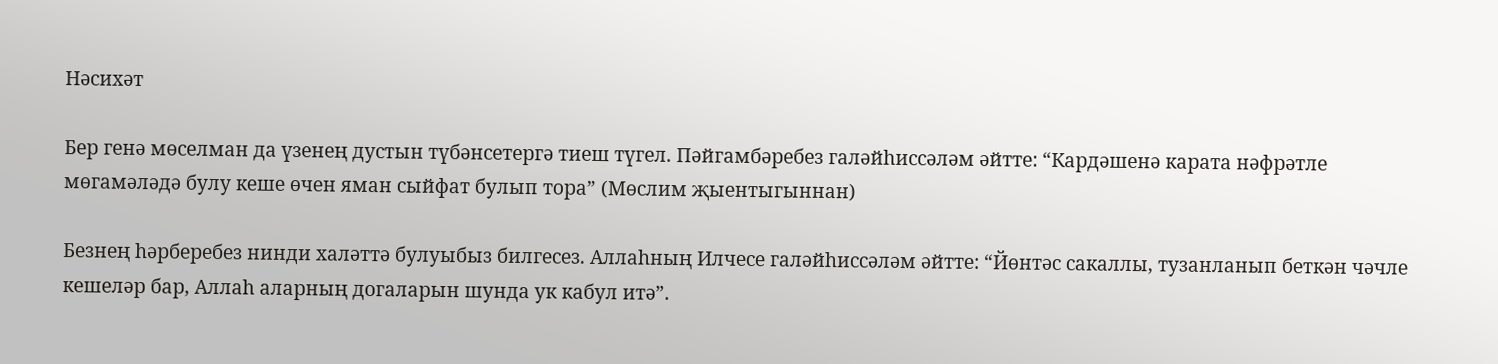Нәсихәт

Бер генә мөселман да үзенең дустын түбәнсетергә тиеш түгел. Пәйгамбәребез галәйһиссәләм әйтте: “Кардәшенә карата нәфрәтле мөгамәләдә булу кеше өчен яман сыйфат булып тора” (Мөслим җыентыгыннан)

Безнең һәрберебез нинди халәттә булуыбыз билгесез. Аллаһның Илчесе галәйһиссәләм әйтте: “Йөнтәс сакаллы, тузанланып беткән чәчле кешеләр бар, Аллаһ аларның догаларын шунда ук кабул итә”.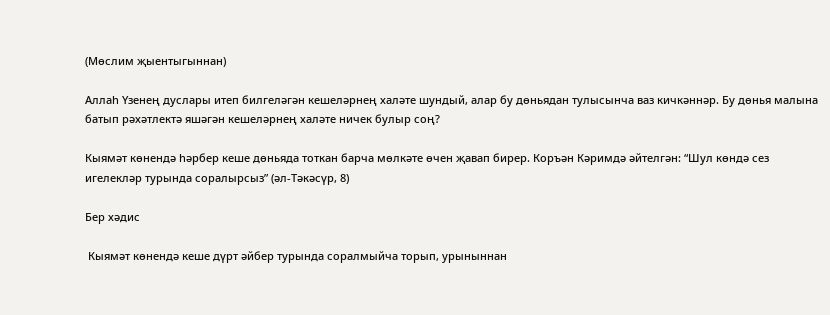(Мөслим җыентыгыннан)

Аллаһ Үзенең дуслары итеп билгеләгән кешеләрнең халәте шундый, алар бу дөньядан тулысынча ваз кичкәннәр. Бу дөнья малына батып рәхәтлектә яшәгән кешеләрнең халәте ничек булыр соң?

Кыямәт көнендә һәрбер кеше дөньяда тоткан барча мөлкәте өчен җавап бирер. Коръән Кәримдә әйтелгән: “Шул көндә сез игелекләр турында соралырсыз” (әл-Тәкәсүр, 8)

Бер хәдис

 Кыямәт көнендә кеше дүрт әйбер турында соралмыйча торып, урыныннан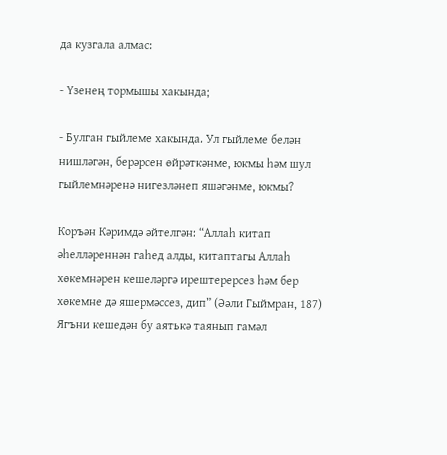да кузгала алмас:

- Үзенең тормышы хакында;

- Булган гыйлеме хакында. Ул гыйлеме белән нишләгән, берәрсен өйрәткәнме, юкмы һәм шул гыйлемнәренә нигезләнеп яшәгәнме, юкмы?

Коръән Кәримдә әйтелгән: “Аллаһ китап әһелләреннән гаһед алды, китаптагы Аллаһ хөкемнәрен кешеләргә ирештерерсез һәм бер хөкемне дә яшермәссез, дип” (Әәли Гыймран, 187) Ягъни кешедән бу аятькә таянып гамәл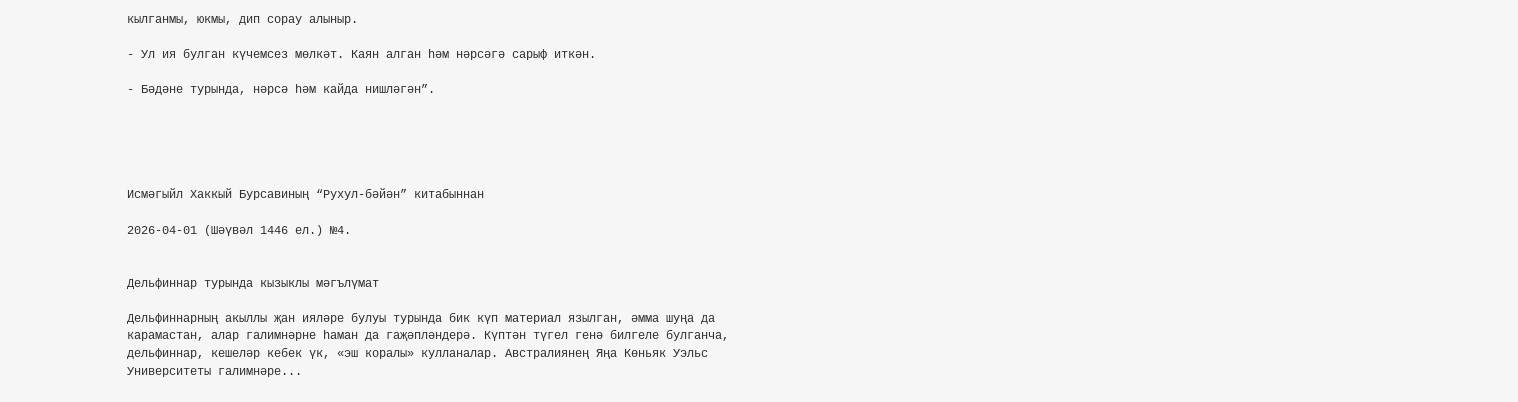кылганмы, юкмы, дип сорау алыныр.

- Ул ия булган күчемсез мөлкәт. Каян алган һәм нәрсәгә сарыф иткән.

- Бәдәне турында, нәрсә һәм кайда нишләгән”.





Исмәгыйл Хаккый Бурсавиның “Рухул-бәйән” китабыннан

2026-04-01 (Шәүвәл 1446 ел.) №4.


Дельфиннар турында кызыклы мәгълүмат

Дельфиннарның акыллы җан ияләре булуы турында бик күп материал язылган, әмма шуңа да карамастан, алар галимнәрне һаман да гаҗәпләндерә. Күптән түгел генә билгеле булганча, дельфиннар, кешеләр кебек үк, «эш коралы» кулланалар. Австралиянең Яңа Көньяк Уэльс Университеты галимнәре...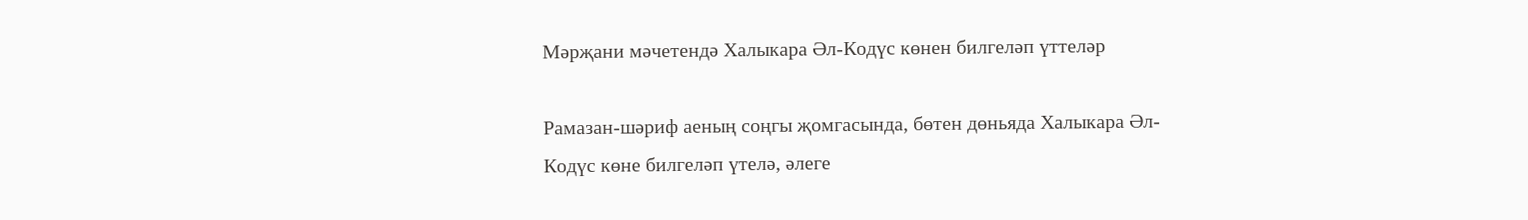Мәрҗани мәчетендә Халыкара Әл-Кодүс көнен билгеләп үттеләр

Рамазан-шәриф аеның соңгы җомгасында, бөтен дөньяда Халыкара Әл-Кодүс көне билгеләп үтелә, әлеге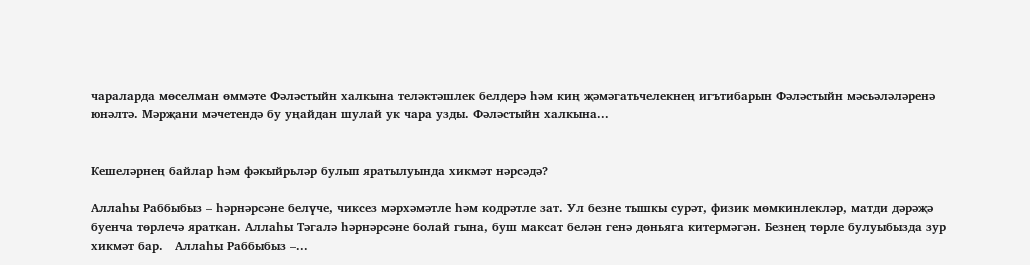чараларда мөселман өммәте Фәләстыйн халкына теләктәшлек белдерә һәм киң җәмәгатьчелекнең игътибарын Фәләстыйн мәсьәләләренә юнәлтә. Мәрҗани мәчетендә бу уңайдан шулай ук чара узды. Фәләстыйн халкына...


Кешеләрнең байлар һәм фәкыйрьләр булып яратылуында хикмәт нәрсәдә?

Аллаһы Раббыбыз – һәрнәрсәне белүче, чиксез мәрхәмәтле һәм кодрәтле зат. Ул безне тышкы сурәт, физик мөмкинлекләр, матди дәрәҗә буенча төрлечә яраткан. Аллаһы Тәгалә һәрнәрсәне болай гына, буш максат белән генә дөньяга китермәгән. Безнең төрле булуыбызда зур хикмәт бар.   Аллаһы Раббыбыз –...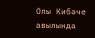Олы Кибәче авылында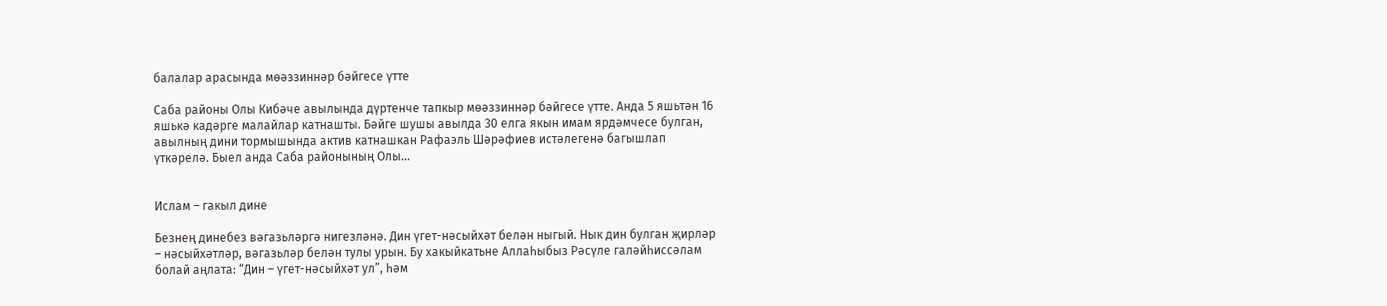балалар арасында мөәззиннәр бәйгесе үтте

Саба районы Олы Кибәче авылында дүртенче тапкыр мөәззиннәр бәйгесе үтте. Анда 5 яшьтән 16 яшькә кадәрге малайлар катнашты. Бәйге шушы авылда 30 елга якын имам ярдәмчесе булган, авылның дини тормышында актив катнашкан Рафаэль Шәрәфиев истәлегенә багышлап үткәрелә. Быел анда Саба районының Олы...


Ислам – гакыл дине

Безнең динебез вәгазьләргә нигезләнә. Дин үгет-нәсыйхәт белән ныгый. Нык дин булган җирләр – нәсыйхәтләр, вәгазьләр белән тулы урын. Бу хакыйкатьне Аллаһыбыз Рәсүле галәйһиссәлам болай аңлата: “Дин – үгет-нәсыйхәт ул”, һәм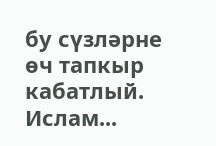бу сүзләрне өч тапкыр кабатлый.   Ислам...